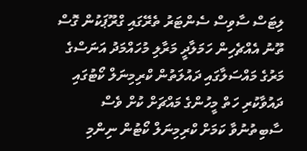ލިޓަސް ސާވިސް ސެންޓަރު ތެރޭގައި ގްރޫޕަކުން ގޮސް ތޫނު އެއްޗެހިން ހަމަލާދީ މަރާލި މުހައްމަދު އަނަސްގެ މަރުގެ މައްސަލާގައި ދައުލަތުން ކްރިމިނަލް ކޯޓުގައި ދައުވާކުރި ހަތް މީހުންގެ މައްޗަށް ކުށް ވެސް ސާބިތުނުވާ ކަމަށް ކްރިމިނަލް ކޯޓުން ނިންމި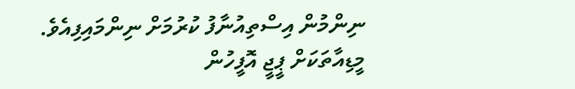ނިންމުން އިސްތިއުނާފު ކުރުމަށް ނިންމައިފިއެވެ.
މީޑިއާތަކަށް ޕީޖީ އޮފީހުން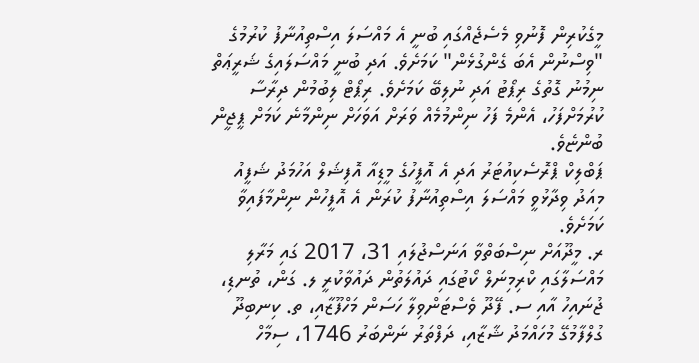މީގެކުރިން ފޮނުވި މެސެޖެއްގައި ބުނީ އެ މައްސަލަ އިސްތިއުނާފު ކުރުމުގެ "ވިސްނުން އެބަ ގެންގުޅެން" ކަމަށެވެ. އަދި ބުނީ މައްސަލައިގެ ޝަރީޢަތް ނިމުނު ގޮތުގެ ރިޕޯޓު އަދި ނުލިބޭ ކަމަށެވެ. ރިޕޯޓް ލިބުމުން ދިރާސާ ކުރުމަށްފަހު، އެންމެ ފަހު ނިންމުމެއް ވަރަށް އަވަހަށް ނިންމާނެ ކަމަށް ޕީޖީން ބުންޏެވެ.
ޕަބްލިކް ޕްރޮސެކިއުޓަރު އަދި އެ އޮފީހުގެ މީޑިއާ އޮފިޝަލް އަހުމަދު ޝަފީއު މިއަދު ވިދާޅުވީ މައްސަލަ އިސްތިއުނާފު ކުރަން އެ އޮފީހުން ނިންމާފައިވާ ކަމަށެވެ.
ރ. މީދޫއަށް ނިސްބަތްވާ އަނަސްޖުލައި 31، 2017 ގައި މަރާލި މައްސަލާގައި ކްރިމިނަލް ކޯޓުގައި ދައުލަތުން ދައުވާކުރީ ލ. ގަން، ތުނޑި، ޖުނައިހު އާއި ސ. ފޭދޫ ވެސްޓަންވިލާ ހަސަން މަހްފޫޒާއި، ތ. ކިނބިދޫ ގުލްފާމުގޭ މުހައްމަދު ޝާޒާއި، ދަފްތަރު ނަންބަރު 1746، ސިމާހް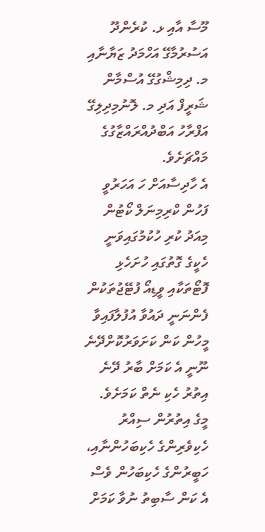މޫސާ އާއި ޅ. ކުރެންދޫ އަސުރުމާގޭ އަހްމަދު ޒަޔާނާއި މ. ދިމިޝްގުގޭ އުސްމާން ޝަރީފް އަދި މ. ލޮނުމިދިލިގޭ އަފްރާހު އަބްދުއްރައްޒާގުގެ މައްޗަށެވެ.
އެ ހާދިސާއަށް ހަ އަހަރުވީ ފަހުން ކްރިމިނަލް ކޯޓުން މިއަދު ކުރި ހުކުމުގައިވަނީ ހެކީގެ ގޮތުގައި ހުށަހެޅި ފޮޓޯތަކާއި ވީޑިއޯ ފުޓޭޖުތަކުން ފެންނަނީ ދައުވާ އުފުލާފައިވާ މީހުން ކަން ކަށަވަރުކޮށްދޭނެ ނޫނީ އެ ކަމަށް ބާރު ދޭނެ އިތުރު ހެކި ނެތް ކަމަށެވެ.
މީގެ އިތުރުން ސިއްރު ހެކިވެރިންގެ ހެކިބަހުންނާއި، ހަބީރުންގެ ހެކިބަހުން ވެސް އެ ކަން ސާބިތު ނުވާ ކަމަށް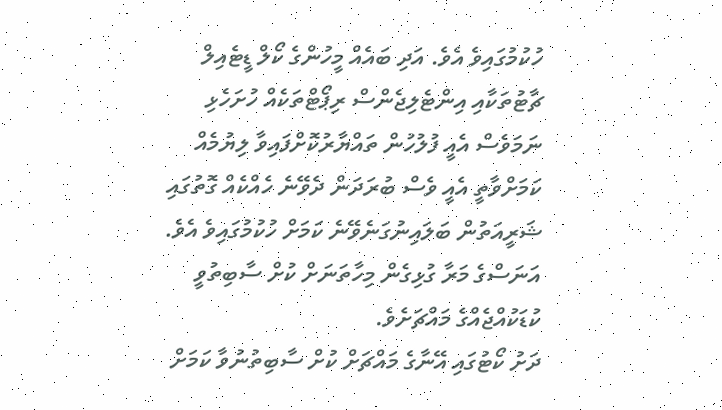ހުކުމުގައިވެ އެވެ. އަދި ބައެއް މީހުންގެ ކޯލް ޑީޓެއިލް ޗާޓުތަކާއި އިންޓެލިޖެންސް ރިޕޯޓްތަކެއް ހުށަހެޅި ނަމަވެސް އެއީ ފުލުހުން ތައްޔާރުކޮށްފައިވާ ލިޔުމެއް ކަމަށްވާތީ އެއީ ވެސް ބުރަދަން ދެވޭނެ ހެއްކެއް ގޮތުގައި ޝަރީއަތުން ބަލައިނުގަނެވޭނެ ކަމަށް ހުކުމުގައިވެ އެވެ.
އަނަސްގެ މަރާ ގުޅިގެން މިހާތަނަށް ކުށް ސާބިތުވީ ކުޑަކުއްޖެއްގެ މައްޗަށެވެ.
ދަށު ކޯޓުގައި އޭނާގެ މައްޗަށް ކުށް ސާބިތުނުވާ ކަމަށް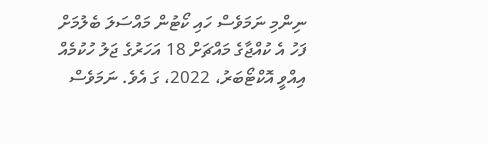ނިންމި ނަމަވެސް ހައި ކޯޓުން މައްސަލަ ބެލުމަށް ފަހު އެ ކުއްޖާގެ މައްޗަށް 18 އަހަރުގެ ޖަލު ހުކުމެއް އިއްވީ އޮކްޓޯބަރު، 2022، ގަ އެވެ. ނަމަވެސް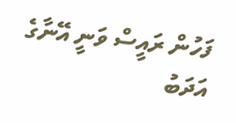ފަހުން ރައީސް ވަނީ އޭނާގެ އަދަބު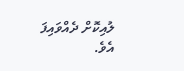ލުއިކޮށް ދެއްވައިފަ އެވެ.